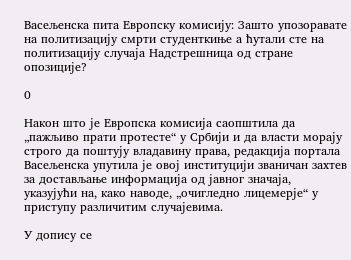Васељенска пита Европску комисију: Зашто упозоравате на политизацију смрти студенткиње а ћутали сте на политизацију случаја Надстрешница од стране опозиције?

0

Након што је Европска комисија саопштила да „пажљиво прати протесте“ у Србији и да власти морају строго да поштују владавину права, редакција портала Васељенска упутила је овој институцији званичан захтев за достављање информација од јавног значаја, указујући на, како наводе, „очигледно лицемерје“ у приступу различитим случајевима.

У допису се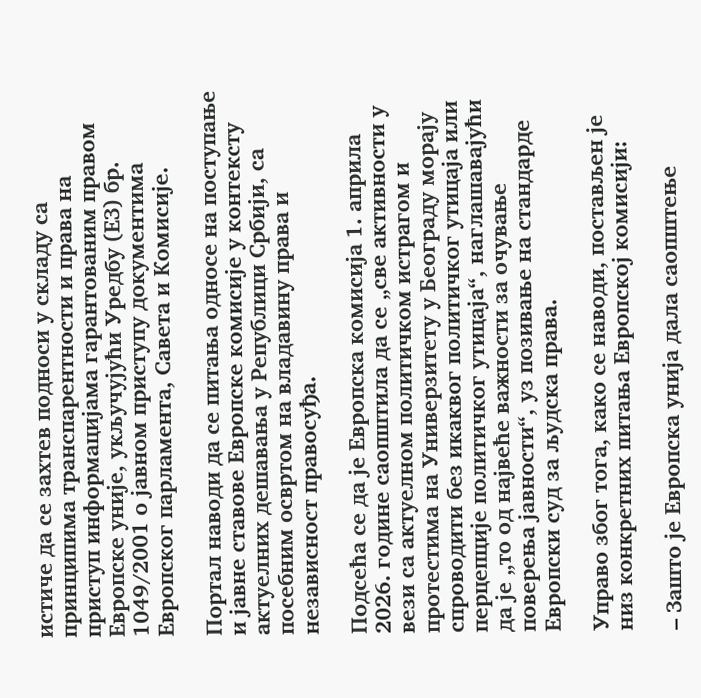истиче да се захтев подноси у складу са принципима транспарентности и права на приступ информацијама гарантованим правом Европске уније, укључујући Уредбу (ЕЗ) бр. 1049/2001 о јавном приступу документима Европског парламента, Савета и Комисије.

Портал наводи да се питања односе на поступање и јавне ставове Европске комисије у контексту актуелних дешавања у Републици Србији, са посебним освртом на владавину права и независност правосуђа.

Подсећа се да је Европска комисија 1. априла 2026. године саопштила да се „све активности у вези са актуелном политичком истрагом и протестима на Универзитету у Београду морају спроводити без икаквог политичког утицаја или перцепције политичког утицаја“, наглашавајући да је „то од највеће важности за очување поверења јавности“, уз позивање на стандарде Европски суд за људска права.

Управо због тога, како се наводи, постављен је низ конкретних питања Европској комисији:

– Зашто је Европска унија дала саопштење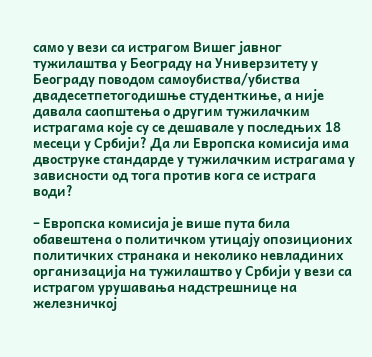само у вези са истрагом Вишег јавног тужилаштва у Београду на Универзитету у Београду поводом самоубиства/убиства двадесетпетогодишње студенткиње, а није давала саопштења о другим тужилачким истрагама које су се дешавале у последњих 18 месеци у Србији? Да ли Европска комисија има двоструке стандарде у тужилачким истрагама у зависности од тога против кога се истрага води?

– Европска комисија је више пута била обавештена о политичком утицају опозиционих политичких странака и неколико невладиних организација на тужилаштво у Србији у вези са истрагом урушавања надстрешнице на железничкој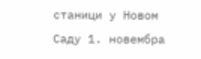станици у Новом Саду 1. новембра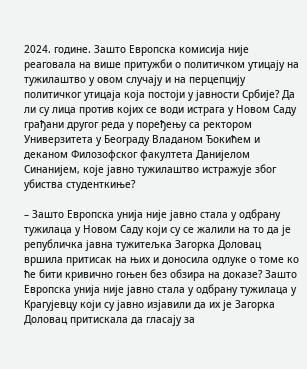2024. године. Зашто Европска комисија није реаговала на више притужби о политичком утицају на тужилаштво у овом случају и на перцепцију политичког утицаја која постоји у јавности Србије? Да ли су лица против којих се води истрага у Новом Саду грађани другог реда у поређењу са ректором Универзитета у Београду Владaном Ђокићем и деканом Филозофског факултета Данијелом Синанијем, које јавно тужилаштво истражује због убиства студенткиње?

– Зашто Европска унија није јавно стала у одбрану тужилаца у Новом Саду који су се жалили на то да је републичка јавна тужитељка Загорка Доловац вршила притисак на њих и доносила одлуке о томе ко ће бити кривично гоњен без обзира на доказе? Зашто Европска унија није јавно стала у одбрану тужилаца у Крагујевцу који су јавно изјавили да их је Загорка Доловац притискала да гласају за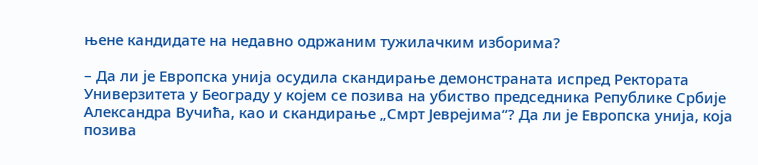њене кандидате на недавно одржаним тужилачким изборима?

– Да ли је Европска унија осудила скандирање демонстраната испред Ректората Универзитета у Београду у којем се позива на убиство председника Републике Србије Александра Вучића, као и скандирање „Смрт Јеврејима“? Да ли је Европска унија, која позива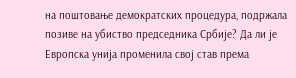на поштовање демократских процедура, подржала позиве на убиство председника Србије? Да ли је Европска унија променила свој став према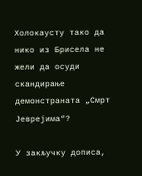Холокаусту тако да нико из Брисела не жели да осуди скандирање демонстраната „Смрт Јеврејима“?

У закључку дописа,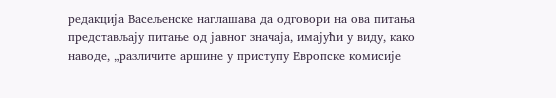редакција Васељенске наглашава да одговори на ова питања представљају питање од јавног значаја, имајући у виду, како наводе, „различите аршине у приступу Европске комисије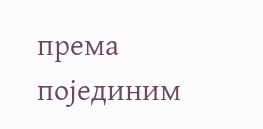према појединим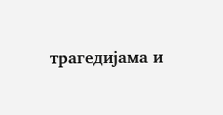трагедијама и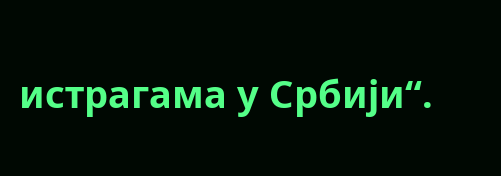истрагама у Србији“.